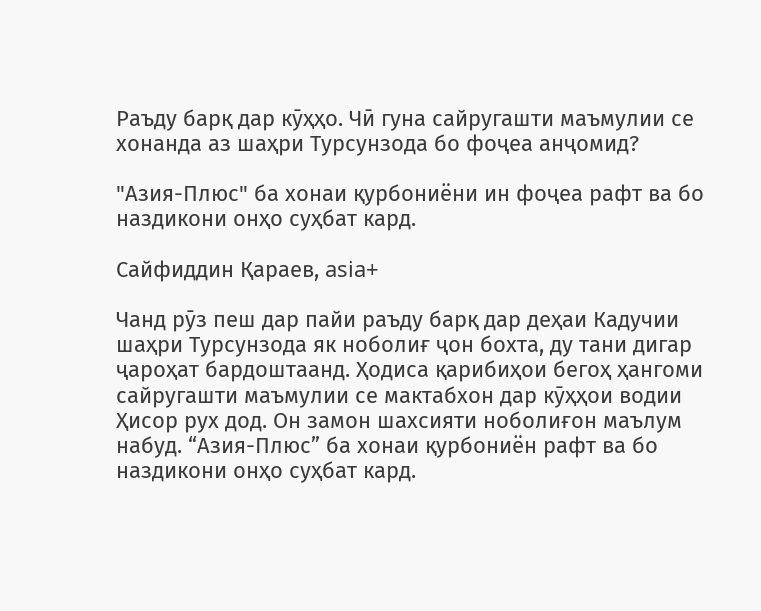Раъду барқ дар кӯҳҳо. Чӣ гуна сайругашти маъмулии се хонанда аз шаҳри Турсунзода бо фоҷеа анҷомид?

"Азия-Плюс" ба хонаи қурбониёни ин фоҷеа рафт ва бо наздикони онҳо суҳбат кард.

Сайфиддин Қараев, asia+

Чанд рӯз пеш дар пайи раъду барқ дар деҳаи Кадучии шаҳри Турсунзода як ноболиғ ҷон бохта, ду тани дигар ҷароҳат бардоштаанд. Ҳодиса қарибиҳои бегоҳ ҳангоми сайругашти маъмулии се мактабхон дар кӯҳҳои водии Ҳисор рух дод. Он замон шахсияти ноболиғон маълум набуд. “Азия-Плюс” ба хонаи қурбониён рафт ва бо наздикони онҳо суҳбат кард.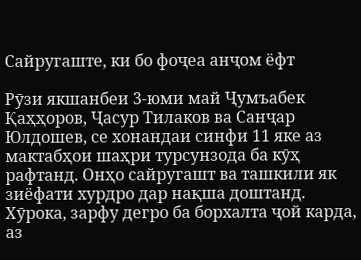Сайругаште, ки бо фоҷеа анҷом ёфт

Рӯзи якшанбеи 3-юми май Ҷумъабек Қаҳҳоров, Ҷасур Тилаков ва Санҷар Юлдошев, се хонандаи синфи 11 яке аз мактабҳои шаҳри турсунзода ба кӯҳ рафтанд. Онҳо сайругашт ва ташкили як зиёфати хурдро дар нақша доштанд. Хӯрока, зарфу дегро ба борхалта ҷой карда, аз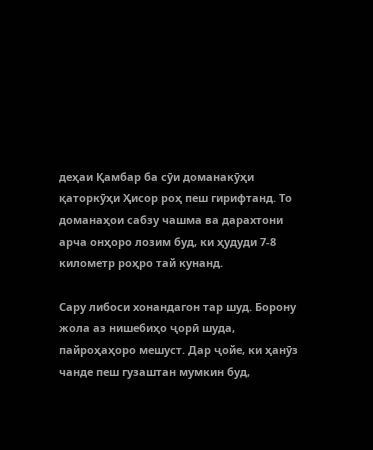деҳаи Қамбар ба сӯи доманакӯҳи қаторкӯҳи Ҳисор роҳ пеш гирифтанд. То доманаҳои сабзу чашма ва дарахтони арча онҳоро лозим буд, ки ҳудуди 7-8 километр роҳро тай кунанд.

Сару либоси хонандагон тар шуд. Борону жола аз нишебиҳо ҷорӣ шуда, пайроҳаҳоро мешуст. Дар ҷойе, ки ҳанӯз чанде пеш гузаштан мумкин буд,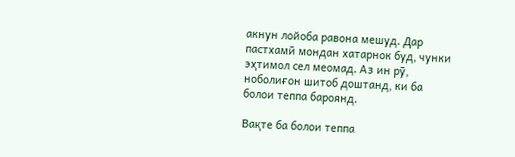акнун лойоба равона мешуд. Дар пастхамӣ мондан хатарнок буд, чунки эҳтимол сел меомад. Аз ин рӯ, ноболиғон шитоб доштанд, ки ба болои теппа бароянд.

Вақте ба болои теппа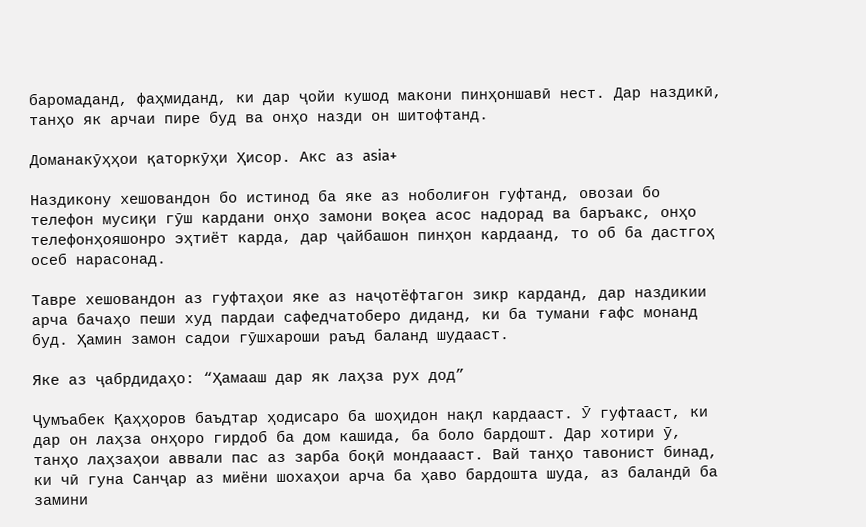баромаданд, фаҳмиданд, ки дар ҷойи кушод макони пинҳоншавӣ нест. Дар наздикӣ, танҳо як арчаи пире буд ва онҳо назди он шитофтанд.

Доманакӯҳҳои қаторкӯҳи Ҳисор. Акс аз asia+

Наздикону хешовандон бо истинод ба яке аз ноболиғон гуфтанд, овозаи бо телефон мусиқи гӯш кардани онҳо замони воқеа асос надорад ва баръакс, онҳо телефонҳояшонро эҳтиёт карда, дар ҷайбашон пинҳон кардаанд, то об ба дастгоҳ осеб нарасонад.

Тавре хешовандон аз гуфтаҳои яке аз наҷотёфтагон зикр карданд, дар наздикии арча бачаҳо пеши худ пардаи сафедчатоберо диданд, ки ба тумани ғафс монанд буд. Ҳамин замон садои гӯшхароши раъд баланд шудааст.

Яке аз ҷабрдидаҳо: “Ҳамааш дар як лаҳза рух дод”

Ҷумъабек Қаҳҳоров баъдтар ҳодисаро ба шоҳидон нақл кардааст. Ӯ гуфтааст, ки дар он лаҳза онҳоро гирдоб ба дом кашида, ба боло бардошт. Дар хотири ӯ, танҳо лаҳзаҳои аввали пас аз зарба боқӣ мондаааст. Вай танҳо тавонист бинад, ки чӣ гуна Санҷар аз миёни шохаҳои арча ба ҳаво бардошта шуда, аз баландӣ ба замини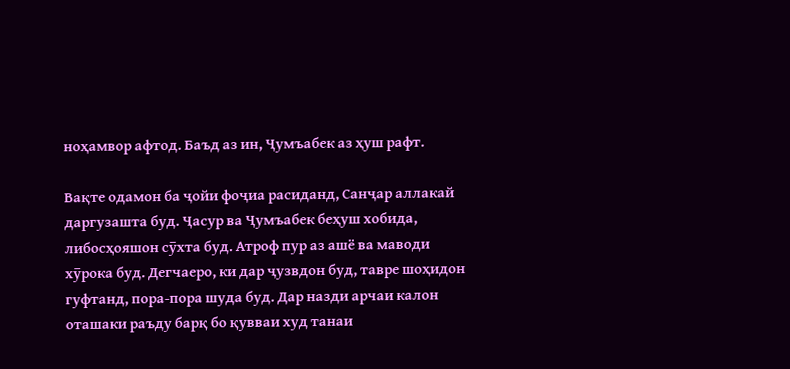ноҳамвор афтод. Баъд аз ин, Ҷумъабек аз ҳуш рафт.

Вақте одамон ба ҷойи фоҷиа расиданд, Санҷар аллакай даргузашта буд. Ҷасур ва Ҷумъабек беҳуш хобида, либосҳояшон сӯхта буд. Атроф пур аз ашё ва маводи хӯрока буд. Дегчаеро, ки дар ҷузвдон буд, тавре шоҳидон гуфтанд, пора-пора шуда буд. Дар назди арчаи калон оташаки раъду барқ бо қувваи худ танаи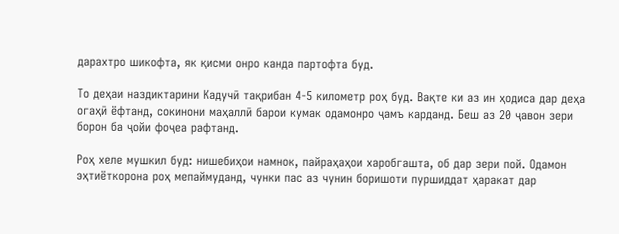дарахтро шикофта, як қисми онро канда партофта буд.

То деҳаи наздиктарини Кадучӣ тақрибан 4-5 километр роҳ буд. Вақте ки аз ин ҳодиса дар деҳа огаҳӣ ёфтанд, сокинони маҳаллӣ барои кумак одамонро ҷамъ карданд. Беш аз 20 ҷавон зери борон ба ҷойи фоҷеа рафтанд.

Роҳ хеле мушкил буд: нишебиҳои намнок, пайраҳаҳои харобгашта, об дар зери пой. Одамон эҳтиёткорона роҳ мепаймуданд, чунки пас аз чунин боришоти пуршиддат ҳаракат дар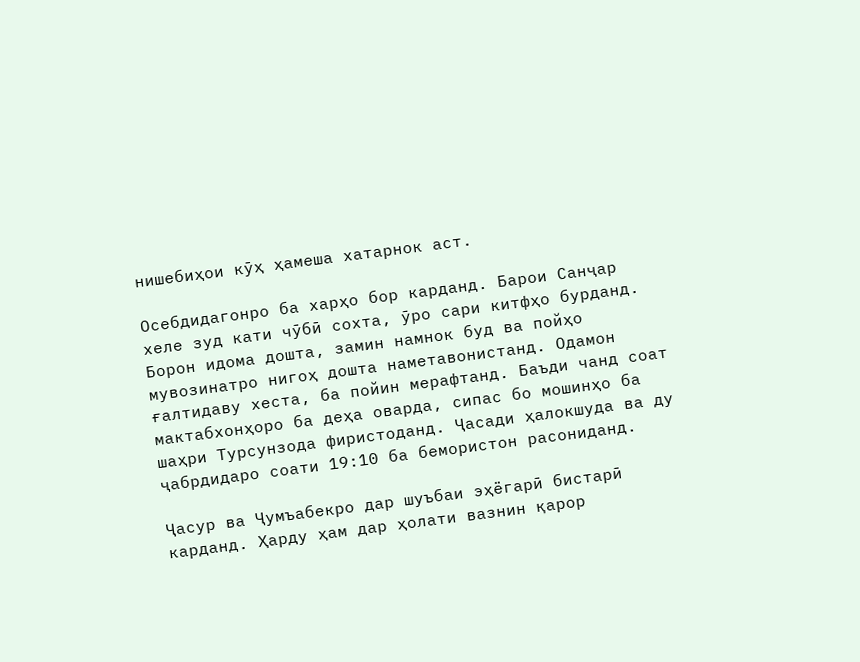нишебиҳои кӯҳ ҳамеша хатарнок аст.

Осебдидагонро ба харҳо бор карданд. Барои Санҷар хеле зуд кати чӯбӣ сохта, ӯро сари китфҳо бурданд. Борон идома дошта, замин намнок буд ва пойҳо мувозинатро нигоҳ дошта наметавонистанд. Одамон ғалтидаву хеста, ба пойин мерафтанд. Баъди чанд соат мактабхонҳоро ба деҳа оварда, сипас бо мошинҳо ба шаҳри Турсунзода фиристоданд. Ҷасади ҳалокшуда ва ду ҷабрдидаро соати 19:10 ба бемористон расониданд.

Ҷасур ва Ҷумъабекро дар шуъбаи эҳёгарӣ бистарӣ карданд. Ҳарду ҳам дар ҳолати вазнин қарор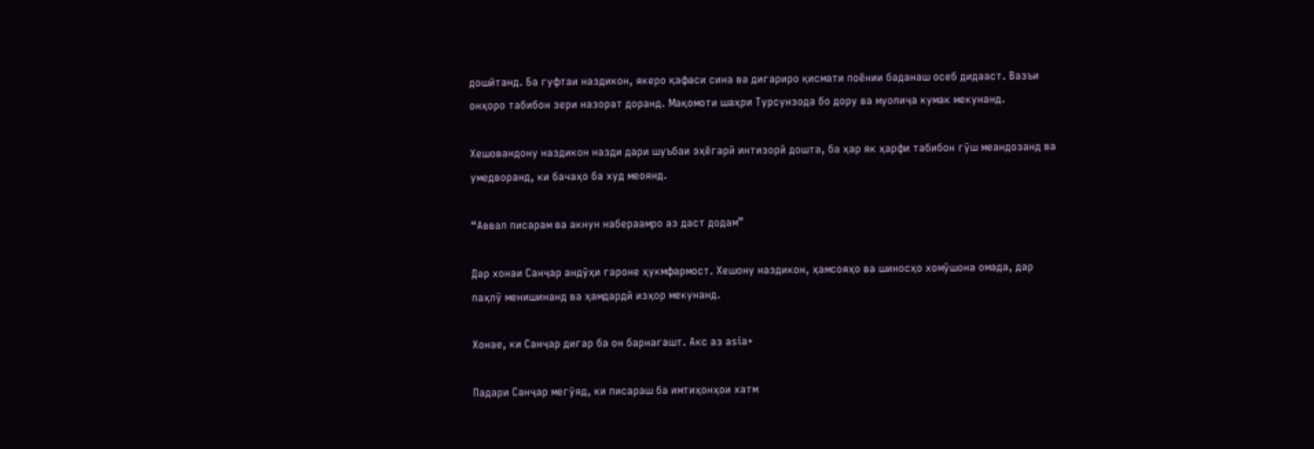дошӣтанд. Ба гуфтаи наздикон, якеро қафаси сина ва дигариро қисмати поёнии баданаш осеб дидааст. Вазъи онҳоро табибон зери назорат доранд. Мақомоти шаҳри Турсунзода бо дору ва муолиҷа кумак мекунанд.

Хешовандону наздикон назди дари шуъбаи эҳёгарӣ интизорӣ дошта, ба ҳар як ҳарфи табибон гӯш меандозанд ва умедворанд, ки бачаҳо ба худ меоянд.

“Аввал писарам ва акнун набераамро аз даст додам”

Дар хонаи Санҷар андӯҳи гароне ҳукмфармост. Хешону наздикон, ҳамсояҳо ва шиносҳо хомӯшона омада, дар паҳлӯ менишинанд ва ҳамдардӣ изҳор мекунанд.

Хонае, ки Санҷар дигар ба он барнагашт. Акс аз asia+

Падари Санҷар мегӯяд, ки писараш ба имтиҳонҳои хатм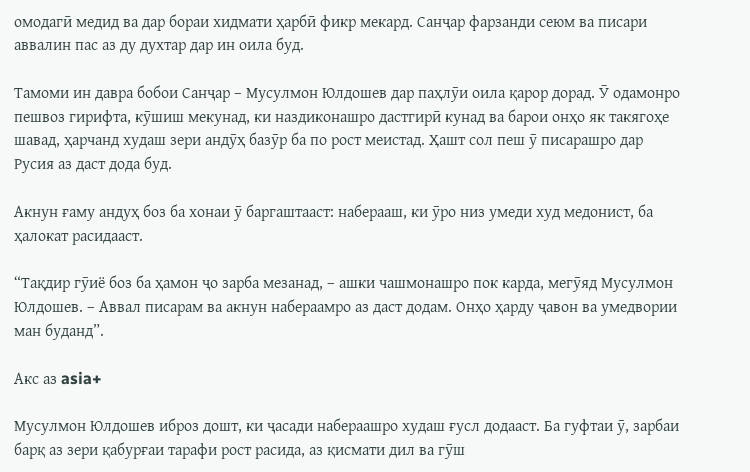омодагӣ медид ва дар бораи хидмати ҳарбӣ фикр мекард. Санҷар фарзанди сеюм ва писари аввалин пас аз ду духтар дар ин оила буд.

Тамоми ин давра бобои Санҷар – Мусулмон Юлдошев дар паҳлӯи оила қарор дорад. Ӯ одамонро пешвоз гирифта, кӯшиш мекунад, ки наздиконашро дастгирӣ кунад ва барои онҳо як такягоҳе шавад, ҳарчанд худаш зери андӯҳ базӯр ба по рост меистад. Ҳашт сол пеш ӯ писарашро дар Русия аз даст дода буд.

Акнун ғаму андуҳ боз ба хонаи ӯ баргаштааст: наберааш, ки ӯро низ умеди худ медонист, ба ҳалокат расидааст.

“Тақдир гӯиё боз ба ҳамон ҷо зарба мезанад, – ашки чашмонашро пок карда, мегӯяд Мусулмон Юлдошев. – Аввал писарам ва акнун набераамро аз даст додам. Онҳо ҳарду ҷавон ва умедвории ман буданд”.

Акс аз asia+

Мусулмон Юлдошев иброз дошт, ки ҷасади набераашро худаш ғусл додааст. Ба гуфтаи ӯ, зарбаи барқ аз зери қабурғаи тарафи рост расида, аз қисмати дил ва гӯш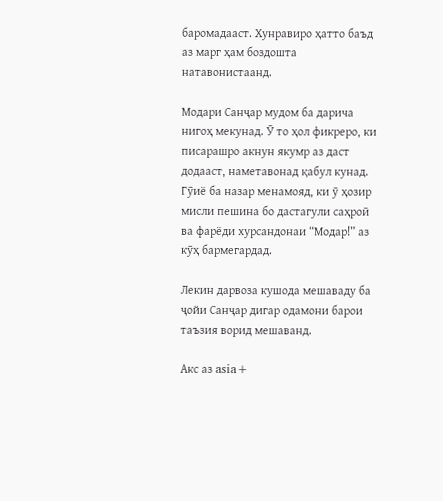баромадааст. Хунравиро ҳатто баъд аз марг ҳам боздошта натавонистаанд.

Модари Санҷар мудом ба дарича нигоҳ мекунад. Ӯ то ҳол фикреро, ки писарашро акнун якумр аз даст додааст, наметавонад қабул кунад. Гӯиё ба назар менамояд, ки ӯ ҳозир мисли пешина бо дастагули саҳроӣ ва фарёди хурсандонаи “Модар!” аз кӯҳ бармегардад.

Лекин дарвоза кушода мешаваду ба ҷойи Санҷар дигар одамони барои таъзия ворид мешаванд.

Акс аз asia+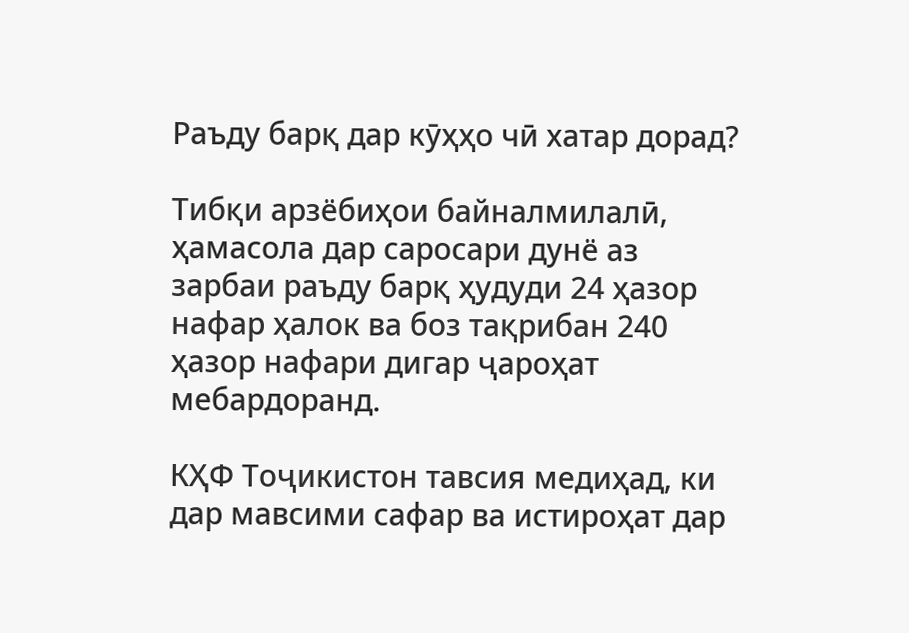Раъду барқ дар кӯҳҳо чӣ хатар дорад?

Тибқи арзёбиҳои байналмилалӣ, ҳамасола дар саросари дунё аз зарбаи раъду барқ ҳудуди 24 ҳазор нафар ҳалок ва боз тақрибан 240 ҳазор нафари дигар ҷароҳат мебардоранд.

КҲФ Тоҷикистон тавсия медиҳад, ки дар мавсими сафар ва истироҳат дар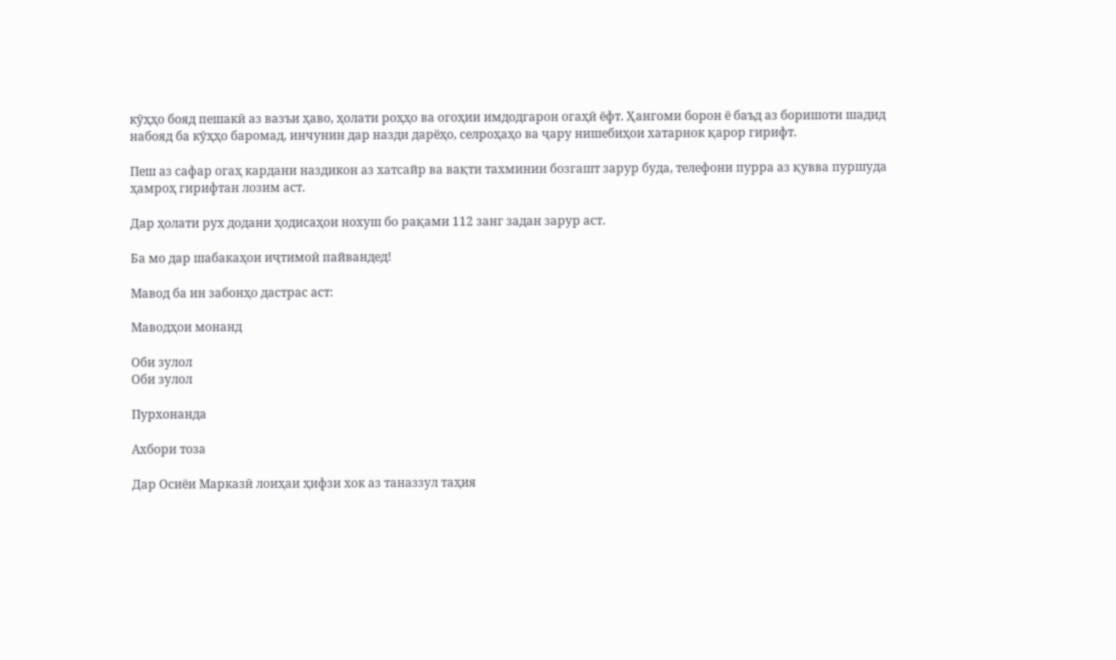кӯҳҳо бояд пешакӣ аз вазъи ҳаво, ҳолати роҳҳо ва огоҳии имдодгарон огаҳӣ ёфт. Ҳангоми борон ё баъд аз боришоти шадид набояд ба кӯҳҳо баромад, инчунин дар назди дарёҳо, селроҳаҳо ва ҷару нишебиҳои хатарнок қарор гирифт.

Пеш аз сафар огаҳ кардани наздикон аз хатсайр ва вақти тахминии бозгашт зарур буда, телефони пурра аз қувва пуршуда ҳамроҳ гирифтан лозим аст.

Дар ҳолати рух додани ҳодисаҳои нохуш бо рақами 112 занг задан зарур аст.

Ба мо дар шабакаҳои иҷтимоӣ пайвандед!

Мавод ба ин забонҳо дастрас аст:

Маводҳои монанд

Оби зулол
Оби зулол

Пурхонанда

Ахбори тоза

Дар Осиёи Марказӣ лоиҳаи ҳифзи хок аз таназзул таҳия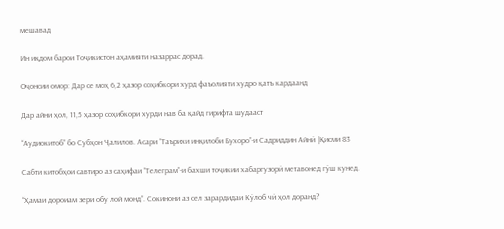мешавад

Ин иқдом барои Тоҷикистон аҳамияти назаррас дорад.

Оҷонсии омор: Дар се моҳ 6,2 ҳазор соҳибкори хурд фаъолияти худро қатъ кардаанд

Дар айни ҳол, 11,5 ҳазор соҳибкори хурди нав ба қайд гирифта шудааст

“Аудиокитоб” бо Субҳон Ҷалилов. Асари “Таърихи инқилоби Бухоро”-и Садриддин Айнӣ |Қисми 83

Cабти китобҳои савтиро аз саҳифаи “Телеграм”-и бахши тоҷикии хабаргузорӣ метавонед гӯш кунед.

“Ҳамаи дороиам зери обу лой монд”. Сокинони аз сел зарардидаи Кӯлоб чӣ ҳол доранд?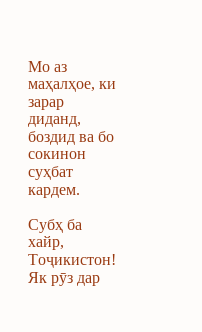Мо аз маҳалҳое, ки зарар диданд, боздид ва бо сокинон суҳбат кардем.

Субҳ ба хайр, Тоҷикистон! Як рӯз дар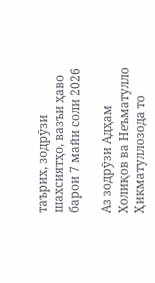таърих, зодрӯзи шахсиятҳо, вазъи ҳаво барои 7 майи соли 2026

Аз зодрӯзи Адҳам Холиқов ва Неъматулло Ҳикматуллозода то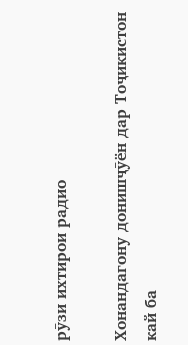рӯзи ихтирои радио

Хонандагону донишҷӯён дар Тоҷикистон кай ба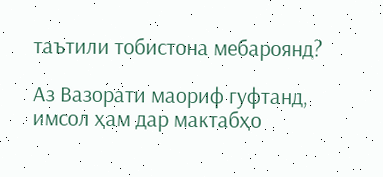таътили тобистона мебароянд?

Аз Вазорати маориф гуфтанд, имсол ҳам дар мактабҳо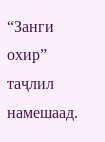“Занги охир” таҷлил намешаад.